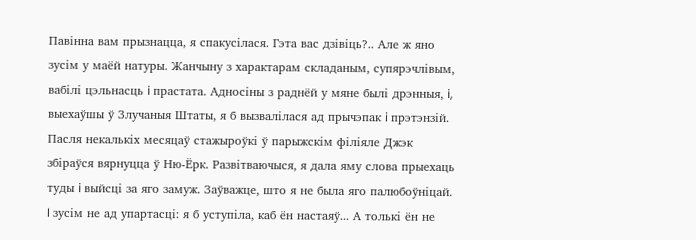Павiнна вам прызнацца, я спакусiлася. Гэта вас дзiвiць?.. Але ж яно зусiм у маёй натуры. Жанчыну з характарам складаным, супярэчлiвым, вабiлi цэльнасць i прастата. Адносiны з раднёй у мяне былi дрэнныя, i, выехаўшы ў Злучаныя Штаты, я б вызвалiлася ад прычэпак i прэтэнзiй. Пасля некалькiх месяцаў стажыроўкi ў парыжскiм фiлiяле Джэк збiраўся вярнуцца ў Ню-Ёрк. Развiтваючыся, я дала яму слова прыехаць туды i выйсцi за яго замуж. Заўважце, што я не была яго палюбоўнiцай. I зусiм не ад упартасцi: я б уступiла, каб ён настаяў... А толькi ён не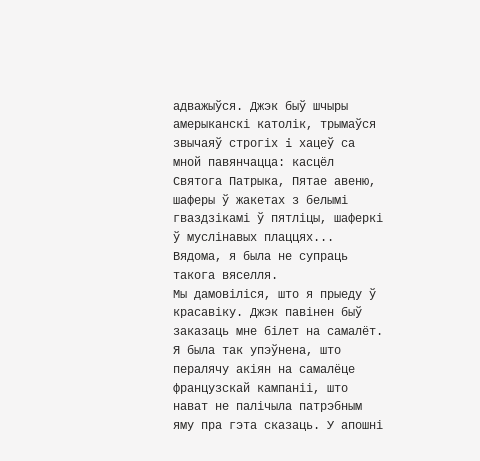адважыўся. Джэк быў шчыры амерыканскi католiк, трымаўся звычаяў строгiх i хацеў са мной павянчацца: касцёл Святога Патрыка, Пятае авеню, шаферы ў жакетах з белымi гваздзiкамi ў пятлiцы, шаферкi ў муслiнавых плаццях... Вядома, я была не супраць такога вяселля.
Мы дамовiлiся, што я прыеду ў красавiку. Джэк павiнен быў заказаць мне бiлет на самалёт. Я была так упэўнена, што пералячу акiян на самалёце французскай кампанii, што нават не палiчыла патрэбным яму пра гэта сказаць. У апошнi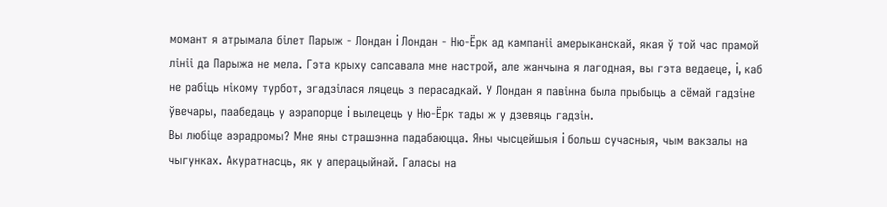момант я атрымала бiлет Парыж - Лондан i Лондан - Ню-Ёрк ад кампанii амерыканскай, якая ў той час прамой лiнii да Парыжа не мела. Гэта крыху сапсавала мне настрой, але жанчына я лагодная, вы гэта ведаеце, i, каб не рабiць нiкому турбот, згадзiлася ляцець з перасадкай. У Лондан я павiнна была прыбыць а сёмай гадзiне ўвечары, паабедаць у аэрапорце i вылецець у Ню-Ёрк тады ж у дзевяць гадзiн.
Вы любiце аэрадромы? Мне яны страшэнна падабаюцца. Яны чысцейшыя i больш сучасныя, чым вакзалы на чыгунках. Акуратнасць, як у аперацыйнай. Галасы на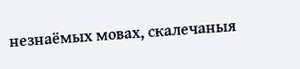незнаёмых мовах, скалечаныя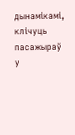дынамiкамi, клiчуць пасажыраў у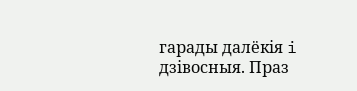гарады далёкiя i дзiвосныя. Праз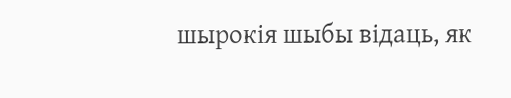шырокiя шыбы вiдаць, як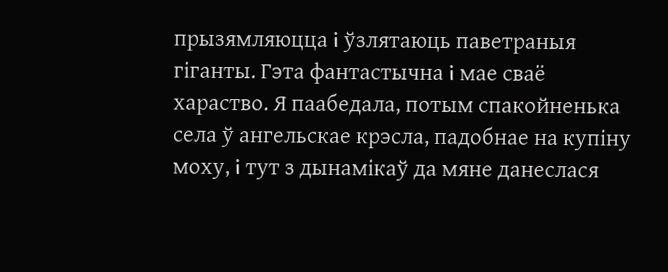прызямляюцца i ўзлятаюць паветраныя гiганты. Гэта фантастычна i мае сваё хараство. Я паабедала, потым спакойненька села ў ангельскае крэсла, падобнае на купiну моху, i тут з дынамiкаў да мяне данеслася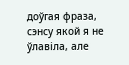доўгая фраза, сэнсу якой я не ўлавiла, але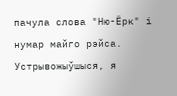пачула слова "Ню-Ёрк" i нумар майго рэйса. Устрывожыўшыся, я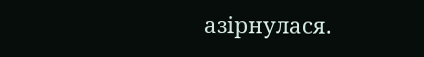азiрнулася.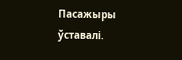Пасажыры ўставалi.